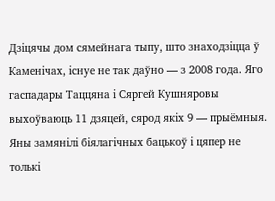Дзіцячы дом сямейнага тыпу, што знаходзіцца ў Каменічах, існуе не так даўно — з 2008 года. Яго гаспадары Таццяна і Сяргей Кушняровы выхоўваюць 11 дзяцей, сярод якіх 9 — прыёмныя. Яны замянілі біялагічных бацькоў і цяпер не толькі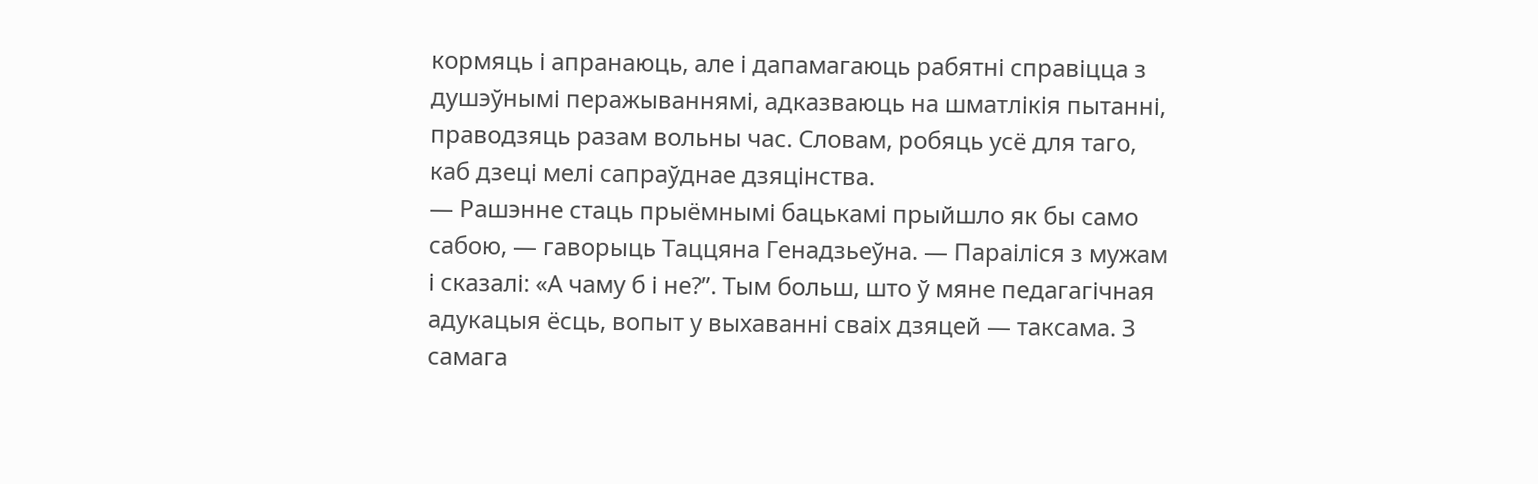кормяць і апранаюць, але і дапамагаюць рабятні справіцца з душэўнымі перажываннямі, адказваюць на шматлікія пытанні, праводзяць разам вольны час. Словам, робяць усё для таго, каб дзеці мелі сапраўднае дзяцінства.
— Рашэнне стаць прыёмнымі бацькамі прыйшло як бы само сабою, — гаворыць Таццяна Генадзьеўна. — Параіліся з мужам і сказалі: «А чаму б і не?”. Тым больш, што ў мяне педагагічная адукацыя ёсць, вопыт у выхаванні сваіх дзяцей — таксама. З самага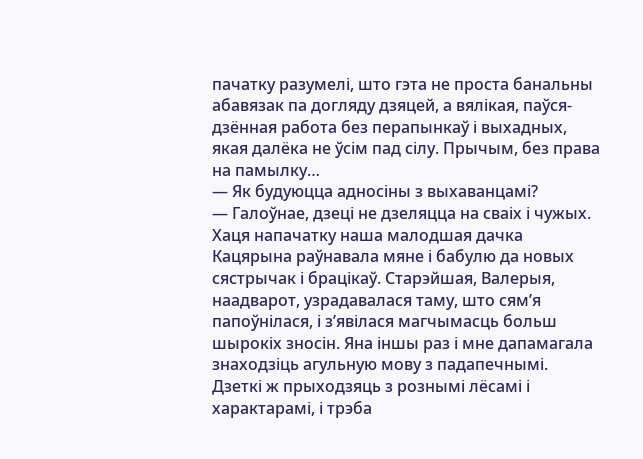пачатку разумелі, што гэта не проста банальны абавязак па догляду дзяцей, а вялікая, паўся-дзённая работа без перапынкаў і выхадных, якая далёка не ўсім пад сілу. Прычым, без права на памылку…
— Як будуюцца адносіны з выхаванцамі?
— Галоўнае, дзеці не дзеляцца на сваіх і чужых. Хаця напачатку наша малодшая дачка Кацярына раўнавала мяне і бабулю да новых сястрычак і брацікаў. Старэйшая, Валерыя, наадварот, узрадавалася таму, што сям’я папоўнілася, і з’явілася магчымасць больш шырокіх зносін. Яна іншы раз і мне дапамагала знаходзіць агульную мову з падапечнымі. Дзеткі ж прыходзяць з рознымі лёсамі і характарамі, і трэба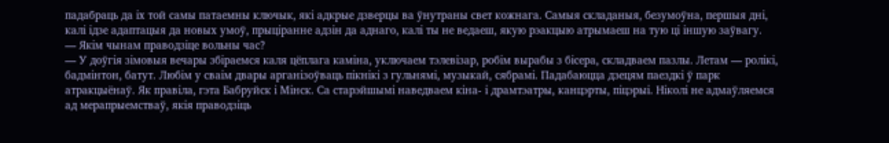падабраць да іх той самы патаемны ключык, які адкрые дзверцы ва ўнутраны свет кожнага. Самыя складаныя, безумоўна, першыя дні, калі ідзе адаптацыя да новых умоў, прыціранне адзін да аднаго, калі ты не ведаеш, якую рэакцыю атрымаеш на тую ці іншую заўвагу.
— Якім чынам праводзіце вольны час?
— У доўгія зімовыя вечары збіраемся каля цёплага каміна, уключаем тэлевізар, робім вырабы з бісера, складваем пазлы. Летам — ролікі, бадмінтон, батут. Любім у сваім двары арганізоўваць пікнікі з гульнямі, музыкай, сябрамі. Падабаюцца дзецям паездкі ў парк атракцыёнаў. Як правіла, гэта Бабруйск і Мінск. Са старэйшымі наведваем кіна- і драмтэатры, канцэрты, піцэрыі. Ніколі не адмаўляемся ад мерапрыемстваў, якія праводзіць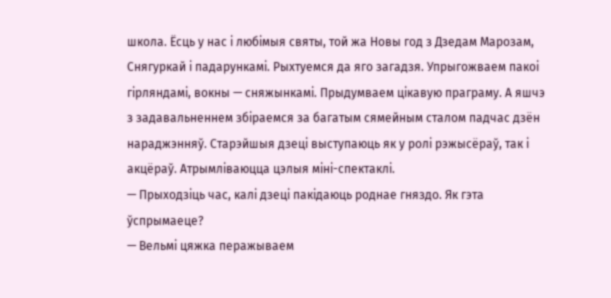школа. Ёсць у нас і любімыя святы, той жа Новы год з Дзедам Марозам, Снягуркай і падарункамі. Рыхтуемся да яго загадзя. Упрыгожваем пакоі гірляндамі, вокны — сняжынкамі. Прыдумваем цікавую праграму. А яшчэ з задавальненнем збіраемся за багатым сямейным сталом падчас дзён нараджэнняў. Старэйшыя дзеці выступаюць як у ролі рэжысёраў, так і акцёраў. Атрымліваюцца цэлыя міні-спектаклі.
— Прыходзіць час, калі дзеці пакідаюць роднае гняздо. Як гэта ўспрымаеце?
— Вельмі цяжка перажываем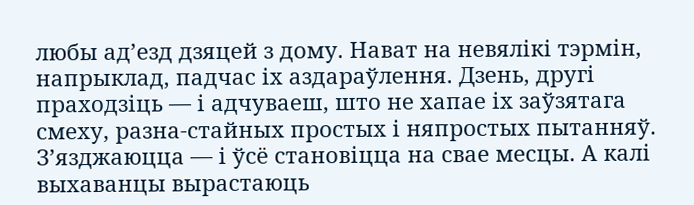любы ад’езд дзяцей з дому. Нават на невялікі тэрмін, напрыклад, падчас іх аздараўлення. Дзень, другі праходзіць — і адчуваеш, што не хапае іх заўзятага смеху, разна-стайных простых і няпростых пытанняў. З’язджаюцца — і ўсё становіцца на свае месцы. А калі выхаванцы вырастаюць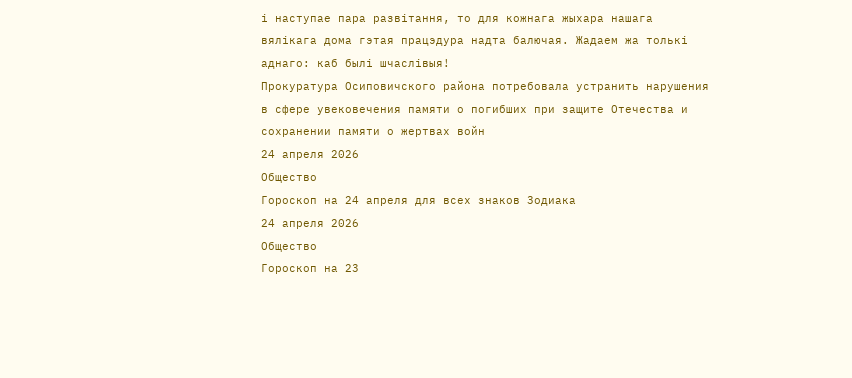і наступае пара развітання, то для кожнага жыхара нашага вялікага дома гэтая працэдура надта балючая. Жадаем жа толькі аднаго: каб былі шчаслівыя!
Прокуратура Осиповичского района потребовала устранить нарушения в сфере увековечения памяти о погибших при защите Отечества и сохранении памяти о жертвах войн
24 апреля 2026
Общество
Гороскоп на 24 апреля для всех знаков Зодиака
24 апреля 2026
Общество
Гороскоп на 23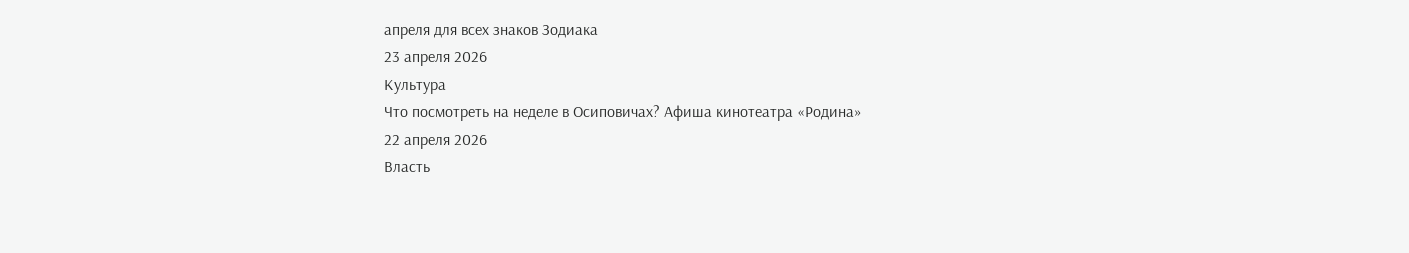апреля для всех знаков Зодиака
23 апреля 2026
Культура
Что посмотреть на неделе в Осиповичах? Афиша кинотеатра «Родина»
22 апреля 2026
Власть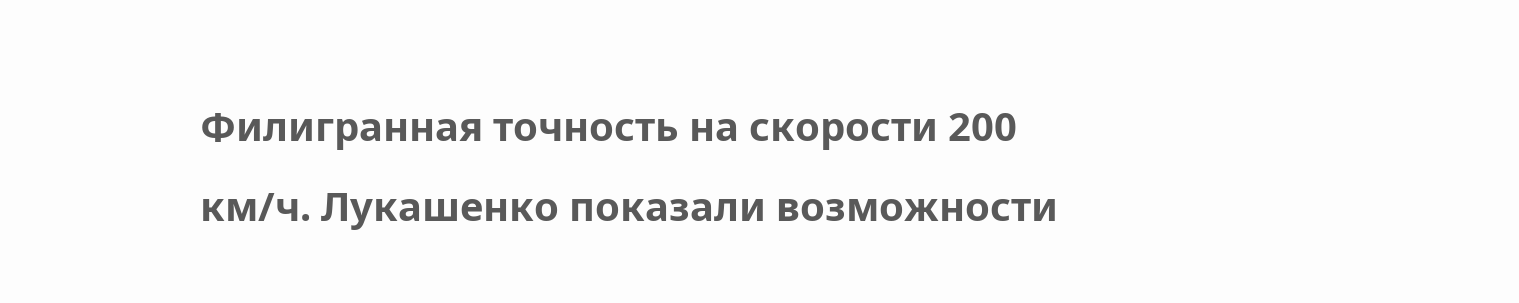Филигранная точность на скорости 200 км/ч. Лукашенко показали возможности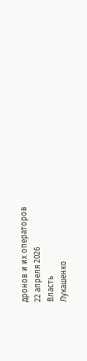дронов и их операторов
22 апреля 2026
Власть
Лукашенко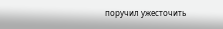поручил ужесточить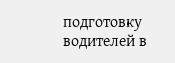подготовку водителей в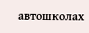автошколах